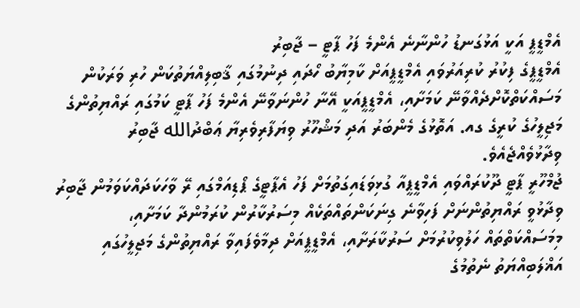އެމްޑީޕީ އަކީ އަޅުގަނޑު ހުންނާނެ އެންމެ ފަހު ޕާޓީ – ޖާބިރު
އެމްޑީޕީގެ ފިކުރު ކުރިއަރުވައި އެމްޑީޕީއަށް ކާމިޔާބު ހޯދައި ދިނުމުގައި ޤާބިލިއްޔަތުކަން ހުރި ވަރަކުން މަސައްކަތްކޮށްދެއްވާނޭ ކަމަށާއި، އެމްޑީޕީއަކީ އޭނާ ހުންނަވާނޭ އެންމެ ފަހު ޕާޓީ ކަމުގައި ރައްޔިތުންގެ މަޖިލީހުގެ ކުރީގެ ގއ. އަތޮޅުގެ މެންބަރު އަދި މަޝްހޫރު ވިޔަފާރިވެރިޔާ ޢަބްދުالله ޖާބިރު ވިދާޅުވެއްޖެއެވެ.
ޖުމްހޫރީ ޕާޓީ ދޫކުރައްވައި އެމްޑީޕީއާ ގުޅިވަޑައިގަތުމަށް ފަހު އެޕާޓީގެ ޕޯޑިއަމްގައި ރޭ ވާހަކަދައްކަވަމުން ޖާބިރު ވިދާޅުވީ ރައްޔިތުންނަށް ފަހިވާނެ ގިނަކަންތައްތަކެއް މިސަރުކާރުން ކުރަމުންދާ ކަމަށާއި، މިމަސައްކަތްތައް ހަލުވިކުރުމަށް ސަރުކާރަށާއި، އެމްޑީޕީއަށް ދިމާވެފައިވާ ރައްޔިތުންގެ މަޖިލީހުގައި އަޣްލަބިއްޔަތު ނެތުމުގެ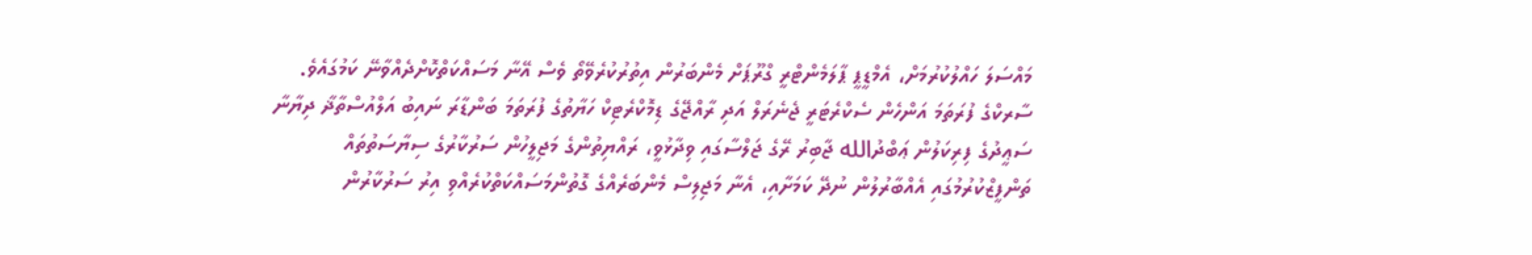މައްސަލަ ހައްލުކުރުމަށް، އެމްޑީޕީ ޕާލަމެންޓްރީ ގްރޫޕަށް މެންބަރުން އިތުރުކުރެވޭތޯ ވެސް އޭނާ މަސައްކަތްކޮށްދެއްވާނޭ ކަމުގައެވެ.
ސާރކްގެ ފުރަތަމަ އަންހެން ސެކްރެޓަރީ ޖެނެރަލް އަދި ރާއްޖޭގެ ޑިމޮކްރެޓިކް ހަޔާތުގެ ފުރަތަމަ ބަންޑާރަ ނައިބު އަލްއުސްތާޛާ ދިޔާނާ ސަޢީދުގެ ފިރިކަލުން ޢަބްދުالله ޖާބިރު ރޭގެ ޖަލްސާގައި ވިދާޅުވީ، ރައްޔިތުންގެ މަޖިލީހުން ސަރުކާރުގެ ސިޔާސަތުތައް ތަންފީޒްކުރުމުގައި އެއްބާރުލުން ނުދޭ ކަމަށާއި، އެނާ މަޖިލިސް މެންބަރެއްގެ ގޮތުންމަސައްކަތްކުރެއްވި އިރު ސަރުކާރުން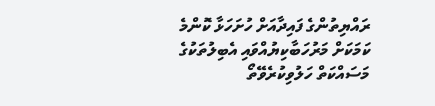ރައްޔިތުންގެ ފައިދާއަށް ހުށަހަޅާ ކޮންމެ ކަމަކަށް މަރުހަބާކިޔުއްވައި އެބިލުތަކުގެ މަސައްކަތް ހަލުވިކުރެވޭތޯ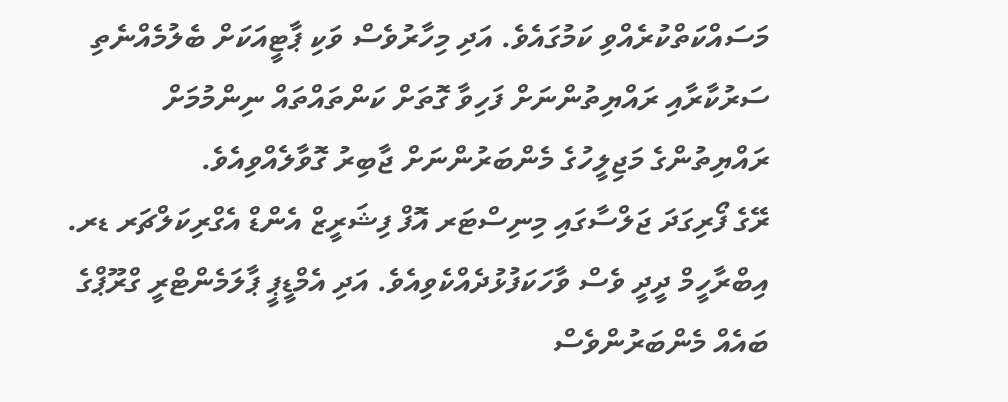މަސައްކަތްކުރެއްވި ކަމުގައެވެ. އަދި މިހާރުވެސް ވަކި ޕާޓީއަކަށް ބެލުމެއްނެތި ސަރުކާރާއި ރައްޔިތުންނަށް ފަހިވާ ގޮތަށް ކަންތައްތައް ނިންމުމަށް ރައްޔިތުންގެ މަޖިލީހުގެ މެންބަރުންނަށް ޖާބިރު ގޮވާލެއްވިއެވެ.
ރޭގެ ފޯރިގަދަ ޖަލްސާގައި މިނިސްޓަރ އޮފް ފިޝަރީޒް އެންޑް އެގްރިކަލްޗަރ ޑރ. އިބްރާހީމް ދީދީ ވެސް ވާހަކަފުޅުދެއްކެވިއެވެ. އަދި އެމްޑީޕީ ޕާލަމެންޓްރީ ގްރޫޕްގެ ބައެއް މެންބަރުންވެސް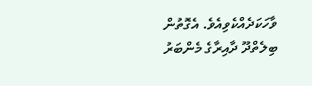ވާހަކަދެއްކެވިއެވެ. އެގޮތުން ބިލެތްދޫ ދާއިރާގެ މެންބަރު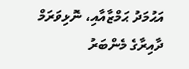އަޙުމަދު ޙަމްޒާއާއި، ނޮޅިވަރަމް ދާއިރާގެ މެންބަރު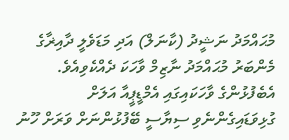މުޙައްމަދު ނަޝީދު (ކާނަލް) އަދި މަޑަވެލީ ދާއިޜާގެ މެންބަރު މުޙައްމަދު ނާޒިމް ވާހަކަ ދެއްކެވިއެވެ. އެބެފުޅުންގެ ވާހަކައިގައި އެމްޑީޕީއާ އަލަށް ގުޅިވަޑައިގެންނެވި ސިޔާސީ ބޭފުޅުންނަށް ވަރަށް ހޫނު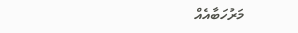މަރުހަބާއެއް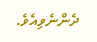ދެންނެވިއެވެ.